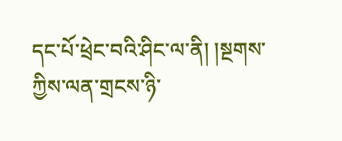དང་པོ་ཕྲེང་བའི་ཤིང་ལ་ནི། །སྔགས་ཀྱིས་ལན་གྲངས་ཉི་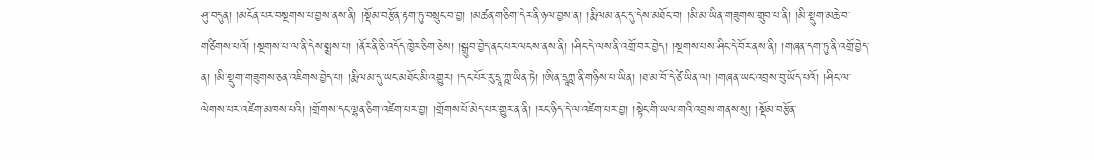ཤུ་བདུན། །མངོན་པར་བསྔགས་པ་བྱས་ནས་ནི། །སྡོམ་བརྩོན་རྟག་ཏུ་བསྲུང་བ་བྱ། །མཚན་གཅིག་དེར་ནི་ཉལ་བྱས་ན། །རྨི་ལམ་ནང་དུ་དེས་མཐོང་བ། །མི་མ་ཡིན་གཟུགས་གྲུབ་པ་ནི། །མི་སྡུག་མཆེ་བ་གཙིགས་པའོ། །སྔགས་པ་ལ་ནི་དེས་སྨྲས་པ། །ནོར་ནི་ཅི་འདོད་ཁྱེར་ཅིག་ཅེས། །སྒྲུབ་བྱེད་ནང་པར་ལངས་ནས་ནི། །ཤིང་དེ་ལས་ནི་འགྲོ་བར་བྱེད། །སྔགས་པས་ཤིང་དེ་བོར་ནས་ནི། །གཞན་དག་ཏུ་ནི་འགྲོ་བྱེད་ན། །མི་སྡུག་གཟུགས་ཅན་འཇིགས་བྱེད་པ། །རྨི་ལམ་དུ་ཡང་མཐོང་མི་འགྱུར། །དང་པོར་རུ་དྲཱ་ཀྵ་ཡིན་ཏེ། །ཨིན་དྲཱཀྵ་ནི་གཉིས་པ་ཡིན། །ཐ་མ་བོ་དེ་ཙེ་ཡིན་ལ། །གཞན་ཡང་འབྲས་བུ་ཡོད་པའོ། །ཤིང་ལ་ལེགས་པར་འཛེག་མཁས་པའི། །གྲོགས་དང་ལྷན་ཅིག་འཛེག་པར་བྱ། །གྲོགས་པོ་མེད་པར་གྱུར་ན་ནི། །རང་ཉིད་དེ་ལ་འཛེག་པར་བྱ། །སྟེང་གི་ཡལ་གའི་འབྲས་གནས་སུ། །སྡོམ་བརྩོན་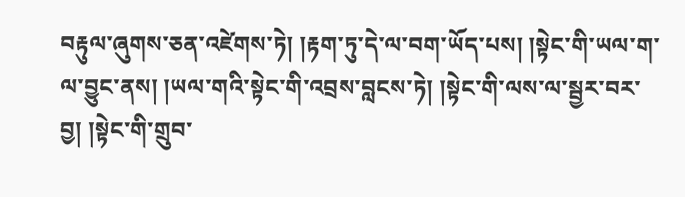བརྟུལ་ཞུགས་ཅན་འཛེགས་ཏེ། །རྟག་ཏུ་དེ་ལ་བག་ཡོད་པས། །སྟེང་གི་ཡལ་ག་ལ་བྱུང་ནས། །ཡལ་གའི་སྟེང་གི་འབྲས་བླངས་ཏེ། །སྟེང་གི་ལས་ལ་སྦྱར་བར་བྱ། །སྟེང་གི་གྲུབ་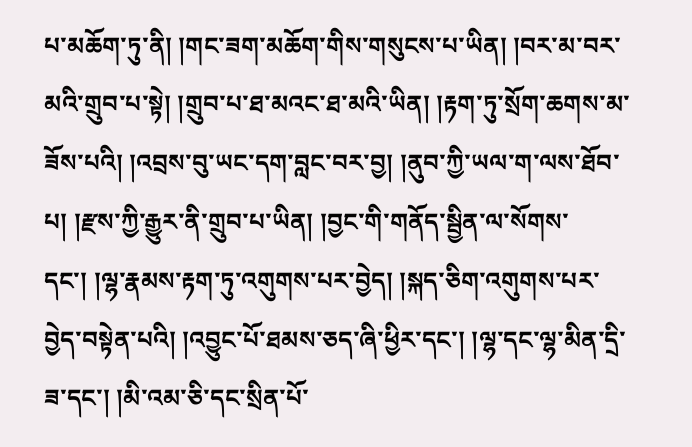པ་མཆོག་ཏུ་ནི། །གང་ཟག་མཆོག་གིས་གསུངས་པ་ཡིན། །བར་མ་བར་མའི་གྲུབ་པ་སྟེ། །གྲུབ་པ་ཐ་མའང་ཐ་མའི་ཡིན། །རྟག་ཏུ་སྲོག་ཆགས་མ་ཟོས་པའི། །འབྲས་བུ་ཡང་དག་བླང་བར་བྱ། །ནུབ་ཀྱི་ཡལ་ག་ལས་ཐོབ་པ། །རྫས་ཀྱི་རྒྱུར་ནི་གྲུབ་པ་ཡིན། །བྱང་གི་གནོད་སྦྱིན་ལ་སོགས་དང་། །ལྷ་རྣམས་རྟག་ཏུ་འགུགས་པར་བྱེད། །སྐད་ཅིག་འགུགས་པར་བྱེད་བསྟེན་པའི། །འབྱུང་པོ་ཐམས་ཅད་ཞི་ཕྱིར་དང་། །ལྷ་དང་ལྷ་མིན་དྲི་ཟ་དང་། །མི་འམ་ཅི་དང་སྲིན་པོ་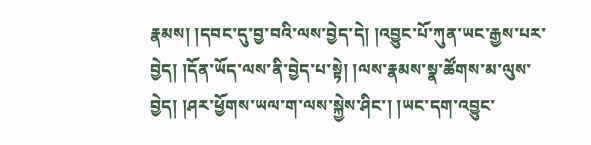རྣམས། །དབང་དུ་བྱ་བའི་ལས་བྱེད་དེ། །འབྱུང་པོ་ཀུན་ཡང་རྒྱས་པར་བྱེད། །དོན་ཡོད་ལས་ནི་བྱེད་པ་སྟེ། །ལས་རྣམས་སྣ་ཚོགས་མ་ལུས་བྱེད། །ཤར་ཕྱོགས་ཡལ་ག་ལས་སྐྱེས་ཤིང་། །ཡང་དག་འབྱུང་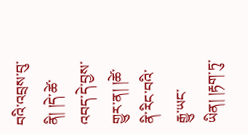བའི་འབྲས་བུ་ནི། །དེ་ཚེ་འབད་དེ་བྱས་གྱུར་ན། །ཚེ་ནི་རིང་བའི་རྒྱུ་ཡང་ཡིན། །རྟག་ཏུ་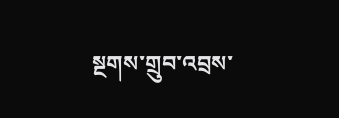སྔགས་གྲུབ་འབྲས་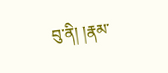བུ་ནི། །རྣམ་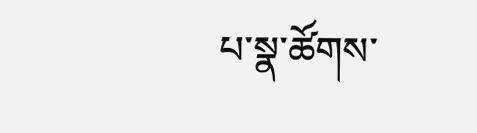པ་སྣ་ཚོགས་